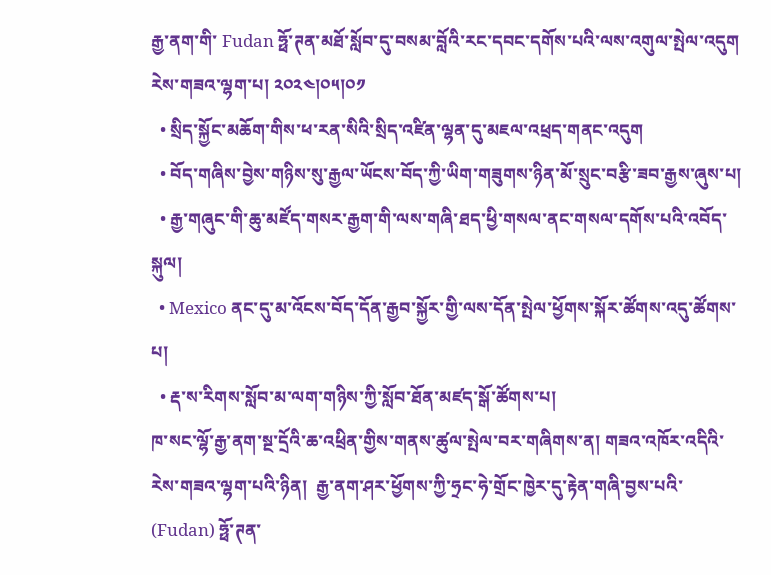རྒྱ་ནག་གི་ Fudan ཧྥོ་ཊན་མཐོ་སློབ་དུ་བསམ་བློའི་རང་དབང་དགོས་པའི་ལས་འགུལ་སྤེལ་འདུག
རེས་གཟའ་ལྷག་པ། ༢༠༢༤།༠༥།༠༡
  • སྲིད་སྐྱོང་མཆོག་གིས་ཕ་རན་སིའི་སྲིད་འཛིན་ལྷན་དུ་མཇལ་འཕྲད་གནང་འདུག
  • བོད་གཞིས་བྱེས་གཉིས་སུ་རྒྱལ་ཡོངས་བོད་ཀྱི་ཡིག་གཟུགས་ཉིན་མོ་སྲུང་བརྩི་ཟབ་རྒྱས་ཞུས་པ།
  • རྒྱ་གཞུང་གི་ཆུ་མཛོད་གསར་རྒྱག་གི་ལས་གཞི་ཐད་ཕྱི་གསལ་ནང་གསལ་དགོས་པའི་འབོད་སྐུལ།
  • Mexico ནང་དུ་མ་འོངས་བོད་དོན་རྒྱབ་སྐྱོར་གྱི་ལས་དོན་སྤེལ་ཕྱོགས་སྐོར་ཚོགས་འདུ་ཚོགས་པ།
  • རྡ་ས་རིགས་སློབ་མ་ལག་གཉིས་ཀྱི་སློབ་ཐོན་མཛད་སྒོ་ཚོགས་པ།
ཁ་སང་ལྷོ་རྒྱ་ནག་སྔ་དྲོའི་ཆ་འཕྲིན་གྱིས་གནས་ཚུལ་སྤེལ་བར་གཞིགས་ན། གཟའ་འཁོར་འདིའི་རེས་གཟའ་ལྷག་པའི་ཉིན།  རྒྱ་ནག་ཤར་ཕྱོགས་ཀྱི་ཧྲང་ཧེ་གྲོང་ཁྱེར་དུ་རྟེན་གཞི་བྱས་པའི་ (Fudan) ཧྥོ་ཊན་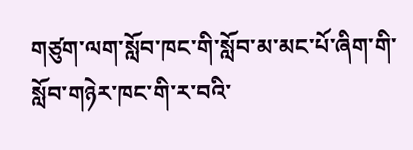གཙུག་ལག་སློབ་ཁང་གི་སློབ་མ་མང་པོ་ཞིག་གི་སློབ་གཉེར་ཁང་གི་ར་བའི་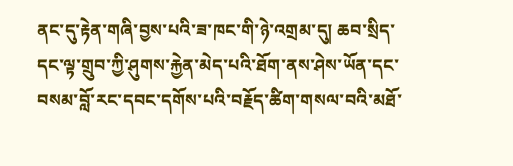ནང་དུ་རྟེན་གཞི་བྱས་པའི་ཟ་ཁང་གི་ཉེ་འགྲམ་དུ། ཆབ་སྲིད་དང་ལྟ་གྲུབ་ཀྱི་ཤུགས་རྐྱེན་མེད་པའི་ཐོག་ནས་ཤེས་ཡོན་དང་བསམ་བློ་རང་དབང་དགོས་པའི་བརྗོད་ཚིག་གསལ་བའི་མཐོ་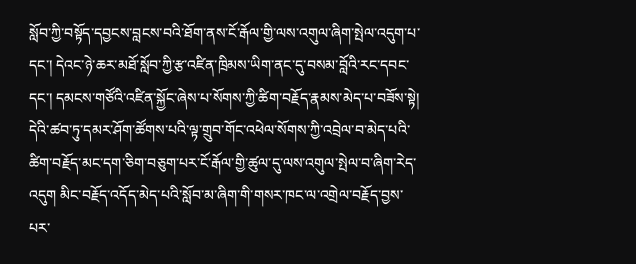སློབ་ཀྱི་བསྟོད་དབྱངས་བླངས་བའི་ཐོག་ནས་ངོ་རྒོལ་གྱི་ལས་འགུལ་ཞིག་སྤེལ་འདུག་པ་དང་། དེའང་ཉེ་ཆར་མཐོ་སློབ་ཀྱི་རྩ་འཛིན་ཁྲིམས་ཡིག་ནང་དུ་བསམ་བློའི་རང་དབང་དང་། དམངས་གཙོའི་འཛིན་སྐྱོང་ཞེས་པ་སོགས་ཀྱི་ཚིག་བརྗོད་རྣམས་མེད་པ་བཟོས་སྟེ། དེའི་ཚབ་ཏུ་དམར་ཤོག་ཚོགས་པའི་ལྟ་གྲུབ་གོང་འཕེལ་སོགས་ཀྱི་འབྲེལ་བ་མེད་པའི་ཚིག་བརྗོད་མང་དག་ཅིག་བཅུག་པར་ངོ་རྒོལ་གྱི་ཚུལ་དུ་ལས་འགུལ་སྤེལ་བ་ཞིག་རེད་འདུག མིང་བརྗོད་འདོད་མེད་པའི་སློབ་མ་ཞིག་གི་གསར་ཁང་ལ་འགྲེལ་བརྗོད་བྱས་པར་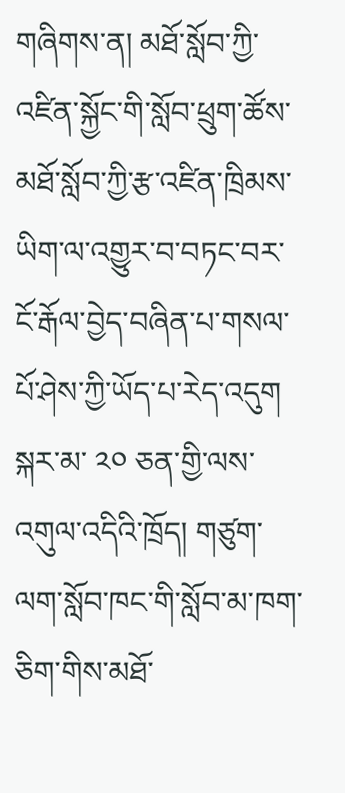གཞིགས་ན། མཐོ་སློབ་ཀྱི་འཛིན་སྐྱོང་གི་སློབ་ཕྲུག་ཚོས་མཐོ་སློབ་ཀྱི་རྩ་འཛིན་ཁྲིམས་ཡིག་ལ་འགྱུར་བ་བཏང་བར་ངོ་རྒོལ་བྱེད་བཞིན་པ་གསལ་པོ་ཤེས་ཀྱི་ཡོད་པ་རེད་འདུག
སྐར་མ་ ༢༠ ཅན་གྱི་ལས་འགུལ་འདིའི་ཁྲོད། གཙུག་ལག་སློབ་ཁང་གི་སློབ་མ་ཁག་ཅིག་གིས་མཐོ་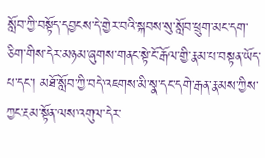སློབ་ཀྱི་བསྟོད་དབྱངས་དེ་གྱེར་བའི་སྐབས་སུ་སློབ་ཕྲུག་མང་དག་ཅིག་གིས་དེར་མཉམ་ཞུགས་གནང་སྟེ་ངོ་རྒོལ་གྱི་རྣམ་པ་བསྟན་ཡོད་པ་དང་། མཐོ་སློབ་ཀྱི་བདེ་འཇགས་མི་སྣ་དང་དགེ་རྒན་རྣམས་ཀྱིས་ཀྱང་རྔམ་སྟོན་ལས་འགུལ་དེར་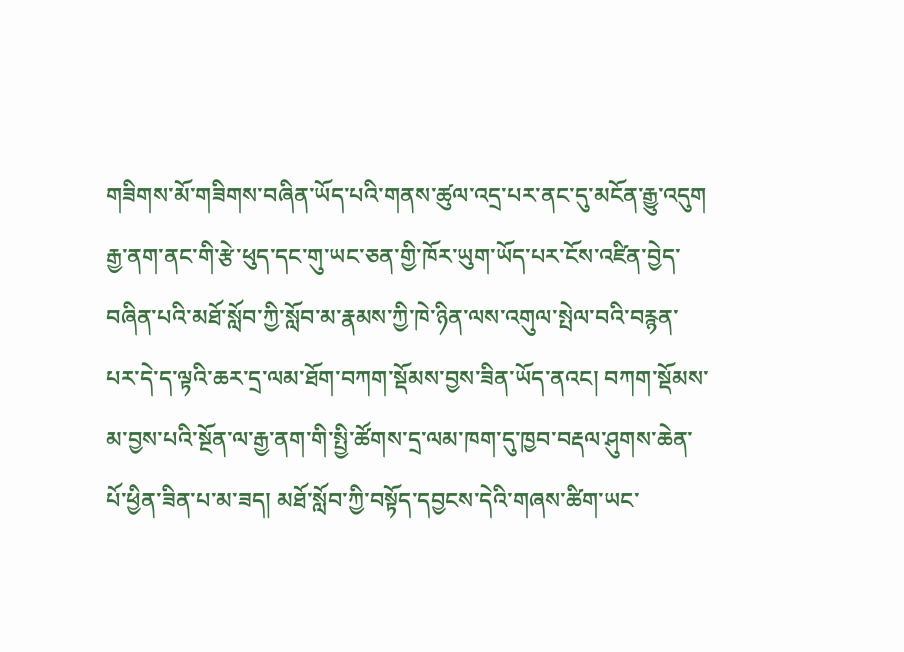གཟིགས་མོ་གཟིགས་བཞིན་ཡོད་པའི་གནས་ཚུལ་འདྲ་པར་ནང་དུ་མངོན་རྒྱུ་འདུག
རྒྱ་ནག་ནང་གི་རྩེ་ཕུད་དང་གུ་ཡང་ཅན་གྱི་ཁོར་ཡུག་ཡོད་པར་ངོས་འཛིན་བྱེད་བཞིན་པའི་མཐོ་སློབ་ཀྱི་སློབ་མ་རྣམས་ཀྱི་ཁེ་ཉིན་ལས་འགུལ་སྤེལ་བའི་བརྙན་པར་དེ་ད་ལྟའི་ཆར་དྲ་ལམ་ཐོག་བཀག་སྡོམས་བྱས་ཟིན་ཡོད་ནའང། བཀག་སྡོམས་མ་བྱས་པའི་སྔོན་ལ་རྒྱ་ནག་གི་སྤྱི་ཚོགས་དྲ་ལམ་ཁག་དུ་ཁྱབ་བརྡལ་ཤུགས་ཆེན་པོ་ཕྱིན་ཟིན་པ་མ་ཟད། མཐོ་སློབ་ཀྱི་བསྟོད་དབྱངས་དེའི་གཞས་ཚིག་ཡང་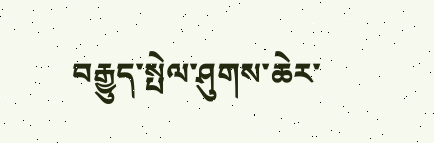བརྒྱུད་སྤེལ་ཤུགས་ཆེར་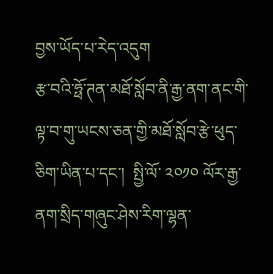བྱས་ཡོད་པ་རེད་འདུག
རྩ་བའི་ཧྥོ་ཊན་མཐོ་སློབ་ནི་རྒྱ་ནག་ནང་གི་ལྟ་བ་གུ་ཡངས་ཅན་གྱི་མཐོ་སློབ་རྩེ་ཕུད་ཅིག་ཡིན་པ་དང་།  སྤྱི་ལོ་ ༢༠༡༠ ལོར་རྒྱ་ནག་སྲིད་གཞུང་ཤེས་རིག་ལྷན་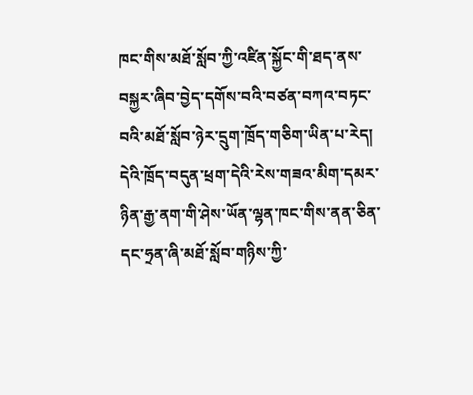ཁང་གིས་མཐོ་སློབ་ཀྱི་འཛིན་སྐྱོང་གི་ཐད་ནས་བསྐྱར་ཞིབ་བྱེད་དགོས་བའི་བཙན་བཀའ་བཏང་བའི་མཐོ་སློབ་ཉེར་དྲུག་ཁྲོད་གཅིག་ཡིན་པ་རེད།  དེའི་ཁྲོད་བདུན་ཕྲག་དེའི་རེས་གཟའ་མིག་དམར་ཉིན་རྒྱ་ནག་གི་ཤེས་ཡོན་ལྷན་ཁང་གིས་ནན་ཅིན་དང་ཧྲན་ཞི་མཐོ་སློབ་གཉིས་ཀྱི་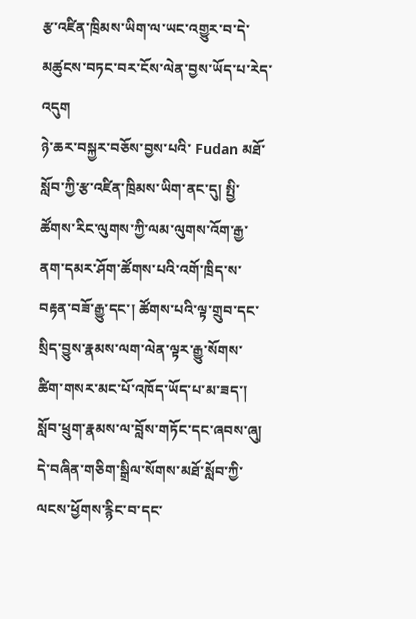རྩ་འཛིན་ཁྲིམས་ཡིག་ལ་ཡང་འགྱུར་བ་དེ་མཚུངས་བཏང་བར་ངོས་ལེན་བྱས་ཡོད་པ་རེད་འདུག
ཉེ་ཆར་བསྐྱར་བཅོས་བྱས་པའི་ Fudan མཐོ་སློབ་ཀྱི་རྩ་འཛིན་ཁྲིམས་ཡིག་ནང་དུ། སྤྱི་ཚོགས་རིང་ལུགས་ཀྱི་ལམ་ལུགས་འོག་རྒྱ་ནག་དམར་ཤོག་ཚོགས་པའི་འགོ་ཁྲིད་ས་བརྟན་བཟོ་རྒྱུ་དང་། ཚོགས་པའི་ལྟ་གྲུབ་དང་སྲིད་བྱུས་རྣམས་ལག་ལེན་ལྟར་རྒྱུ་སོགས་ཚིག་གསར་མང་པོ་འཁོད་ཡོད་པ་མ་ཟད་། སློབ་ཕྲུག་རྣམས་ལ་བློས་གཏོང་དང་ཞབས་ཞུ། དེ་བཞིན་གཅིག་སྒྲིལ་སོགས་མཐོ་སློབ་ཀྱི་ལངས་ཕྱོགས་རྙིང་བ་དང་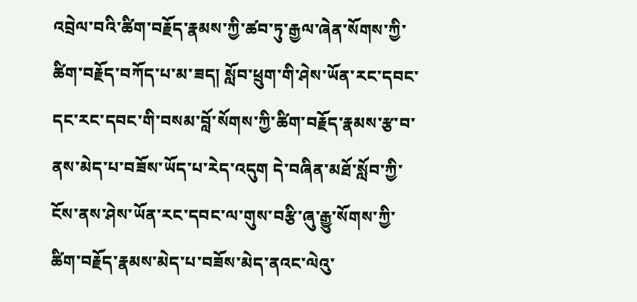འབྲེལ་བའི་ཚིག་བརྗོད་རྣམས་ཀྱི་ཚབ་ཏུ་རྒྱལ་ཞེན་སོགས་ཀྱི་ཚིག་བརྗོད་བཀོད་པ་མ་ཟད། སློབ་ཕྲུག་གི་ཤེས་ཡོན་རང་དབང་དང་རང་དབང་གི་བསམ་བློ་སོགས་ཀྱི་ཚིག་བརྗོད་རྣམས་རྩ་བ་ནས་མེད་པ་བཟོས་ཡོད་པ་རེད་འདུག དེ་བཞིན་མཐོ་སློབ་ཀྱི་ངོས་ནས་ཤེས་ཡོན་རང་དབང་ལ་གུས་བརྩི་ཞུ་རྒྱུ་སོགས་ཀྱི་ཚིག་བརྗོད་རྣམས་མེད་པ་བཟོས་མེད་ནའང་ལེའུ་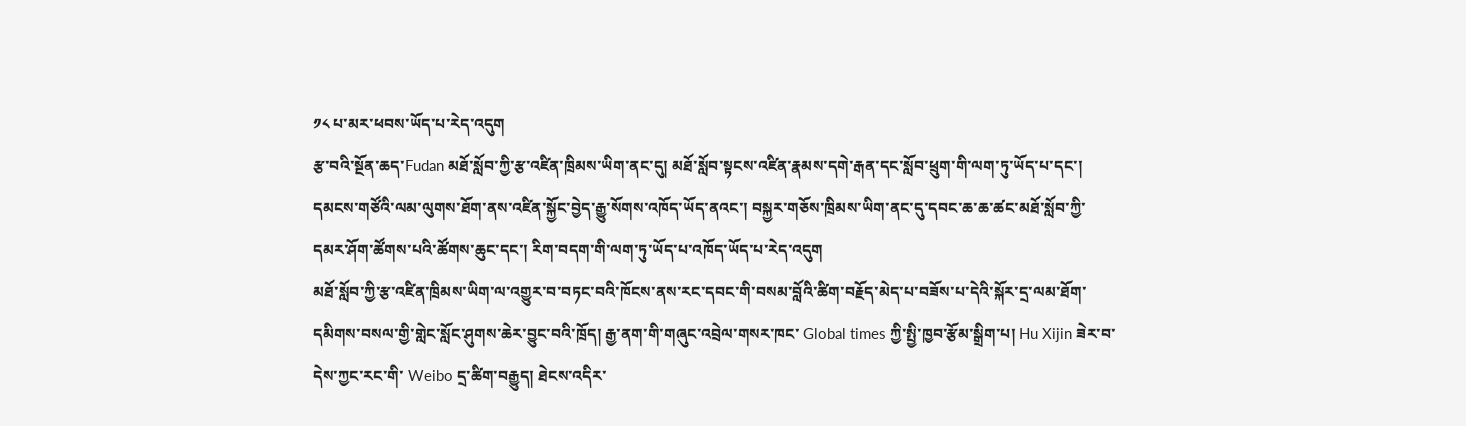༡༨ པ་མར་ཕབས་ཡོད་པ་རེད་འདུག
རྩ་བའི་སྔོན་ཆད་Fudan མཐོ་སློབ་ཀྱི་རྩ་འཛིན་ཁྲིམས་ཡིག་ནང་དུ། མཐོ་སློབ་སྟངས་འཛིན་རྣམས་དགེ་རྒན་དང་སློབ་ཕྲུག་གི་ལག་ཏུ་ཡོད་པ་དང་། དམངས་གཙོའི་ལམ་ལུགས་ཐོག་ནས་འཛིན་སྐྱོང་བྱེད་རྒྱུ་སོགས་འཁོད་ཡོད་ནའང་། བསྐྱར་གཅོས་ཁྲིམས་ཡིག་ནང་དུ་དབང་ཆ་ཆ་ཚང་མཐོ་སློབ་ཀྱི་དམར་ཤོག་ཚོགས་པའི་ཚོགས་ཆུང་དང་། རིག་བདག་གི་ལག་ཏུ་ཡོད་པ་འཁོད་ཡོད་པ་རེད་འདུག
མཐོ་སློབ་ཀྱི་རྩ་འཛིན་ཁྲིམས་ཡིག་ལ་འགྱུར་བ་བཏང་བའི་ཁོངས་ནས་རང་དབང་གི་བསམ་བློའི་ཚིག་བརྗོད་མེད་པ་བཟོས་པ་དེའི་སྐོར་དྲ་ལམ་ཐོག་དམིགས་བསལ་གྱི་གླེང་སློང་ཤུགས་ཆེར་བྱུང་བའི་ཁྲོད། རྒྱ་ནག་གི་གཞུང་འབྲེལ་གསར་ཁང་ Global times ཀྱི་སྤྱི་ཁྱབ་རྩོམ་སྒྲིག་པ། Hu Xijin ཟེར་བ་དེས་ཀྱང་རང་གི་ Weibo དྲ་ཚིག་བརྒྱུད། ཐེངས་འདིར་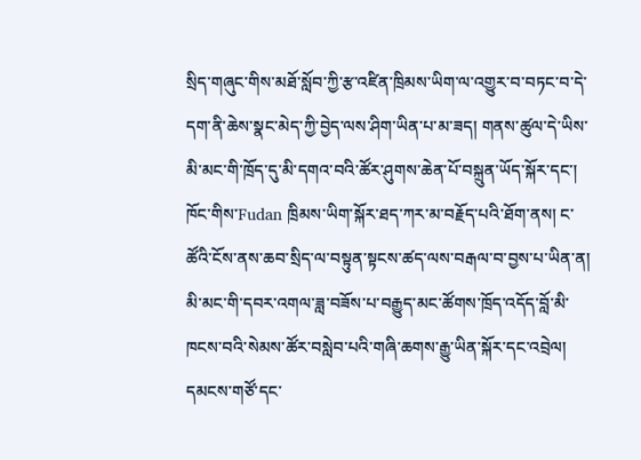སྲིད་གཞུང་གིས་མཐོ་སློབ་ཀྱི་རྩ་འཛིན་ཁྲིམས་ཡིག་ལ་འགྱུར་བ་བཏང་བ་དེ་དག་ནི་ཆེས་སྣང་མེད་ཀྱི་བྱེད་ལས་ཤིག་ཡིན་པ་མ་ཟད། གནས་ཚུལ་དེ་ཡིས་མི་མང་གི་ཁྲོད་དུ་མི་དགའ་བའི་ཚོར་ཤུགས་ཆེན་པོ་བསྐྲུན་ཡོད་སྐོར་དང་། ཁོང་གིས་Fudan ཁྲིམས་ཡིག་སྐོར་ཐད་ཀར་མ་བརྗོད་པའི་ཐོག་ནས། ང་ཚོའི་ངོས་ནས་ཆབ་སྲིད་ལ་བསྟུན་སྟངས་ཚད་ལས་བརྒལ་བ་བྱས་པ་ཡིན་ན། མི་མང་གི་དབར་འགལ་ཟླ་བཟོས་པ་བརྒྱུད་མང་ཚོགས་ཁྲོད་འདོད་བློ་མི་ཁངས་བའི་སེམས་ཚོར་བསླེབ་པའི་གཞི་ཆགས་རྒྱུ་ཡིན་སྐོར་དང་འབྲེལ། དམངས་གཙོ་དང་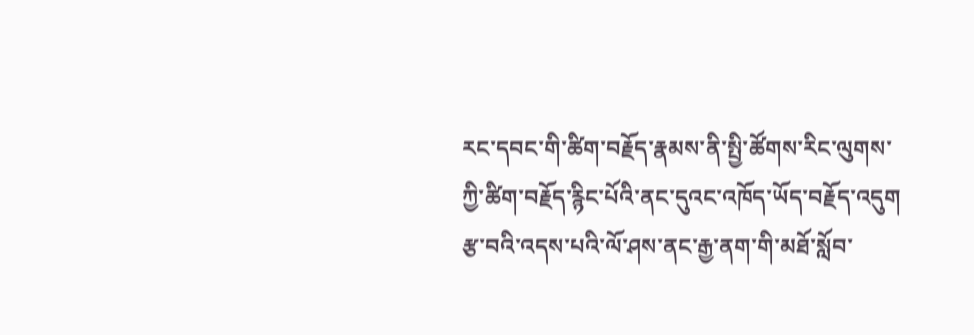རང་དབང་གི་ཚིག་བརྗོད་རྣམས་ནི་སྤྱི་ཚོགས་རིང་ལུགས་ཀྱི་ཚིག་བརྗོད་རྙིང་པོའི་ནང་དུའང་འཁོད་ཡོད་བརྗོད་འདུག
རྩ་བའི་འདས་པའི་ལོ་ཤས་ནང་རྒྱ་ནག་གི་མཐོ་སློབ་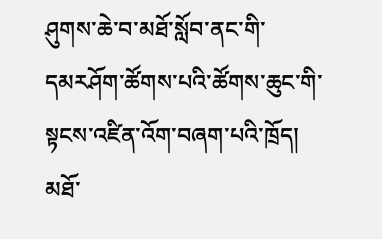ཤུགས་ཆེ་བ་མཐོ་སློབ་ནང་གི་དམརཤོག་ཚོགས་པའི་ཚོགས་ཆུང་གི་སྟངས་འཛིན་འོག་བཞག་པའི་ཁྲོད།      མཐོ་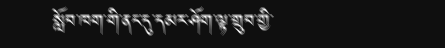སློབ་ཁག་གི་ནང་དུ་དམར་ཤོག་ལྟ་གྲུབ་གྱི་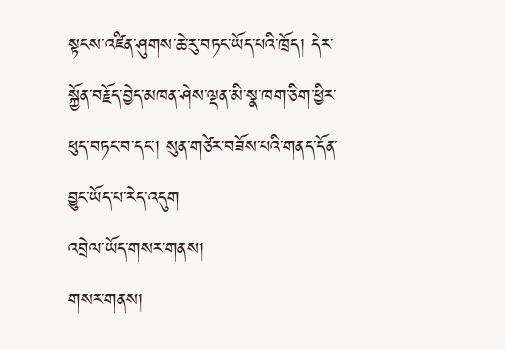སྟངས་འཛིན་ཤུགས་ཆེ་རུ་བཏང་ཡོད་པའི་ཁྲོད། དེར་སྐྱོན་བརྗོད་བྱེད་མཁན་ཤེས་ལྡན་མི་སྣ་ཁག་ཅིག་ཕྱིར་ཕུད་བཏང་བ་དང་། སུན་གཙེར་བཟོས་པའི་གནད་དོན་བྱུང་ཡོད་པ་རེད་འདུག
འབྲེལ་ཡོད་གསར་གནས།
གསར་གནས།